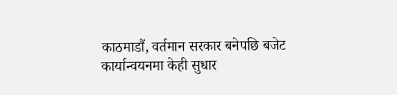काठमाडौं, वर्तमान सरकार बनेपछि बजेट कार्यान्वयनमा केही सुधार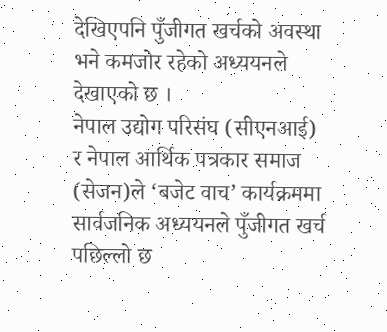देखिएपनि पुँजीगत खर्चको अवस्था भने कमजोर रहेको अध्ययनले देखाएको छ ।
नेपाल उद्योग परिसंघ (सीएनआई) र नेपाल आर्थिक पत्रकार समाज (सेजन)ले ‘बजेट वाच’ कार्यक्रममा सार्वजनिक अध्ययनले पुँजीगत खर्च पछिल्लो छ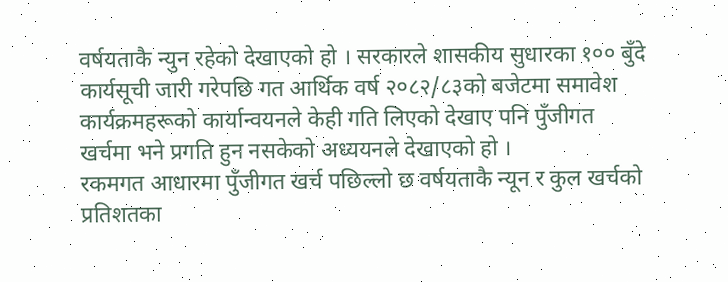वर्षयताकै न्युन रहेको देखाएको हो । सरकारले शासकीय सुधारका १०० बुँदे कार्यसूची जारी गरेपछि गत आर्थिक वर्ष २०८२/८३को बजेटमा समावेश कार्यक्रमहरूको कार्यान्वयनले केही गति लिएको देखाए पनि पुँजीगत खर्चमा भने प्रगति हुन नसकेको अध्ययनले देखाएको हो ।
रकमगत आधारमा पुँजीगत खर्च पछिल्लो छ वर्षयताकै न्यून र कुल खर्चको प्रतिशतका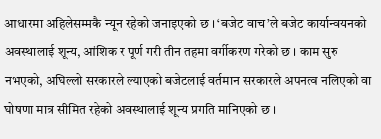आधारमा अहिलेसम्मकै न्यून रहेको जनाइएको छ । ‘बजेट वाच’ले बजेट कार्यान्वयनको अवस्थालाई शून्य, आंशिक र पूर्ण गरी तीन तहमा वर्गीकरण गरेको छ । काम सुरु नभएको, अघिल्लो सरकारले ल्याएको बजेटलाई वर्तमान सरकारले अपनत्व नलिएको वा घोषणा मात्र सीमित रहेको अवस्थालाई शून्य प्रगति मानिएको छ ।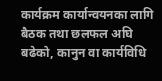कार्यक्रम कार्यान्वयनका लागि बैठक तथा छलफल अघि बढेको, कानुन वा कार्यविधि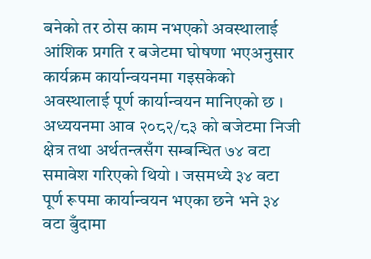बनेको तर ठोस काम नभएको अवस्थालाई आंशिक प्रगति र बजेटमा घोषणा भएअनुसार कार्यक्रम कार्यान्वयनमा गइसकेको अवस्थालाई पूर्ण कार्यान्वयन मानिएको छ । अध्ययनमा आव २०८२/८३ को बजेटमा निजी क्षेत्र तथा अर्थतन्त्रसँग सम्बन्धित ७४ वटा समावेश गरिएको थियो । जसमध्ये ३४ वटा पूर्ण रूपमा कार्यान्वयन भएका छने भने ३४ वटा बुँदामा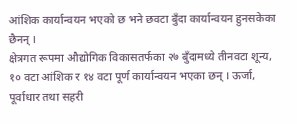आंशिक कार्यान्वयन भएको छ भने छवटा बुँदा कार्यान्वयन हुनसकेका छैनन् ।
क्षेत्रगत रूपमा औद्योगिक विकासतर्फका २७ बुँदामध्ये तीनवटा शून्य, १० वटा आंशिक र १४ वटा पूर्ण कार्यान्वयन भएका छन् । ऊर्जा, पूर्वाधार तथा सहरी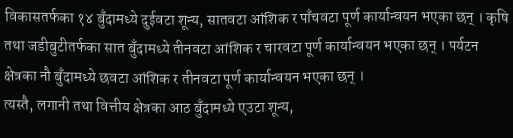विकासतर्फका १४ बुँदामध्ये दुईवटा शून्य, सातवटा आंशिक र पाँचवटा पूर्ण कार्यान्वयन भएका छन् । कृषि तथा जडीबुटीतर्फका सात बुँदामध्ये तीनवटा आंशिक र चारवटा पूर्ण कार्यान्वयन भएका छन् । पर्यटन क्षेत्रका नौ बुँदामध्ये छवटा आंशिक र तीनवटा पूर्ण कार्यान्वयन भएका छन् ।
त्यस्तै, लगानी तथा वित्तीय क्षेत्रका आठ बुँदामध्ये एउटा शून्य,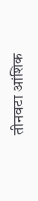तीनवटा आंशिक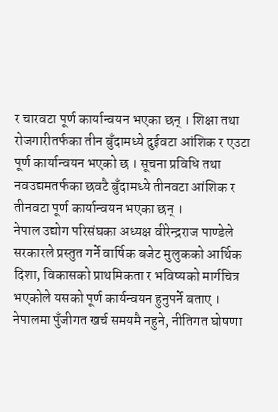र चारवटा पूर्ण कार्यान्वयन भएका छन् । शिक्षा तथा रोजगारीतर्फका तीन बुँदामध्ये दुईवटा आंशिक र एउटा पूर्ण कार्यान्वयन भएको छ । सूचना प्रविधि तथा नवउद्यमतर्फका छवटै बुँदामध्ये तीनवटा आंशिक र तीनवटा पूर्ण कार्यान्वयन भएका छन् ।
नेपाल उद्योग परिसंघका अध्यक्ष वीरेन्द्रराज पाण्डेले सरकारले प्रस्तुत गर्ने वार्षिक बजेट मुलुकको आर्थिक दिशा, विकासको प्राथमिकता र भविष्यको मार्गचित्र भएकोले यसको पूर्ण कार्यन्वयन हुनुपर्ने बताए ।
नेपालमा पुँजीगत खर्च समयमै नहुने, नीतिगत घोषणा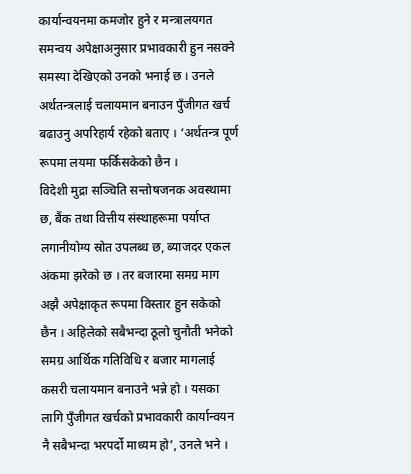कार्यान्वयनमा कमजोर हुने र मन्त्रालयगत समन्वय अपेक्षाअनुसार प्रभावकारी हुन नसक्ने समस्या देखिएको उनको भनाई छ । उनले अर्थतन्त्रलाई चलायमान बनाउन पुँजीगत खर्च बढाउनु अपरिहार्य रहेको बताए । ‘अर्थतन्त्र पूर्ण रूपमा लयमा फर्किसकेको छैन ।
विदेशी मुद्रा सञ्चिति सन्तोषजनक अवस्थामा छ, बैंक तथा वित्तीय संस्थाहरूमा पर्याप्त लगानीयोग्य स्रोत उपलब्ध छ, ब्याजदर एकल अंकमा झरेको छ । तर बजारमा समग्र माग अझै अपेक्षाकृत रूपमा विस्तार हुन सकेको छैन । अहिलेको सबैभन्दा ठूलो चुनौती भनेको समग्र आर्थिक गतिविधि र बजार मागलाई कसरी चलायमान बनाउने भन्ने हो । यसका लागि पुँजीगत खर्चको प्रभावकारी कार्यान्वयन नै सबैभन्दा भरपर्दो माध्यम हो’, उनले भने ।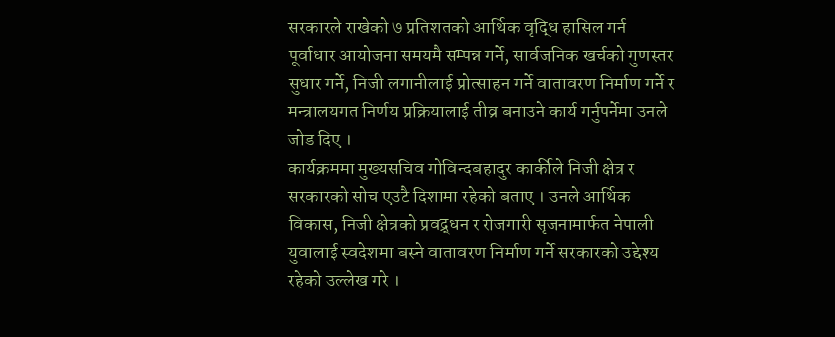सरकारले राखेको ७ प्रतिशतको आर्थिक वृद्धि हासिल गर्न पूर्वाधार आयोजना समयमै सम्पन्न गर्ने, सार्वजनिक खर्चको गुणस्तर सुधार गर्ने, निजी लगानीलाई प्रोत्साहन गर्ने वातावरण निर्माण गर्ने र मन्त्रालयगत निर्णय प्रक्रियालाई तीव्र बनाउने कार्य गर्नुपर्नेमा उनले जोड दिए ।
कार्यक्रममा मुख्यसचिव गोविन्दबहादुर कार्कीले निजी क्षेत्र र सरकारको सोच एउटै दिशामा रहेको बताए । उनले आर्थिक विकास, निजी क्षेत्रको प्रवद्र्धन र रोजगारी सृजनामार्फत नेपाली युवालाई स्वदेशमा बस्ने वातावरण निर्माण गर्ने सरकारको उद्देश्य रहेको उल्लेख गरे ।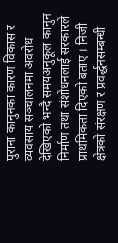पुराना कानुनका कारण विकास र व्यवसाय सञ्चालनमा अवरोध देखिएको भन्दै समयअनुकूल कानुन निर्माण तथा संशोधनलाई सरकारले प्राथमिकता दिएको बताए । निजी क्षेत्रको संरक्षण र प्रवर्द्धनसम्बन्धी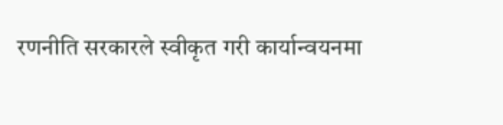रणनीति सरकारले स्वीकृत गरी कार्यान्वयनमा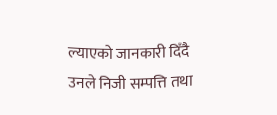ल्याएको जानकारी दिँदै उनले निजी सम्पत्ति तथा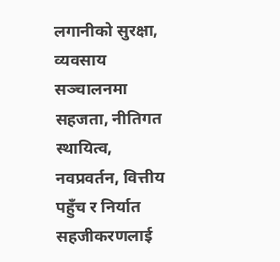लगानीको सुरक्षा, व्यवसाय सञ्चालनमा सहजता, नीतिगत स्थायित्व, नवप्रवर्तन, वित्तीय पहुँच र निर्यात सहजीकरणलाई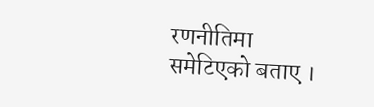रणनीतिमा समेटिएको बताए ।